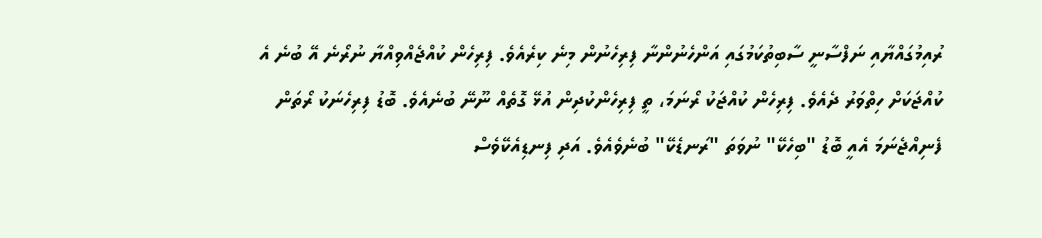ރުއިމުގައްޔާއި ނަފްސާނީ ސާބިތުކަމުގައި އަންހެނުންނާ ފިރިހެނުން މިނެ ކިރެއެވެ. ފިރިހެން ކުއްޖެއްވިއްޔާ ނުރޯނެ އޭ ބުނެ އެ ކުއްޖަކަށް ހިތްވަރު ދެއެވެ. ފިރިހެން ކުއްޖަކު ރޯނަމަ، ތީ ފިރިހެންކުދިން އުޅޭ ގޮތެއް ނޫނޭ ބުނެއެވެ. ބޮޑު ފިރިހެނަކު ރޯތަން ފެނިއްޖެނަމަ އެއީ ބޮޑު "ބިހެކޭ" ނުވަތަ "ރަނޑެކޭ" ބުނެވެއެވެ. އަދި ފިނޑިއެކޭވެސް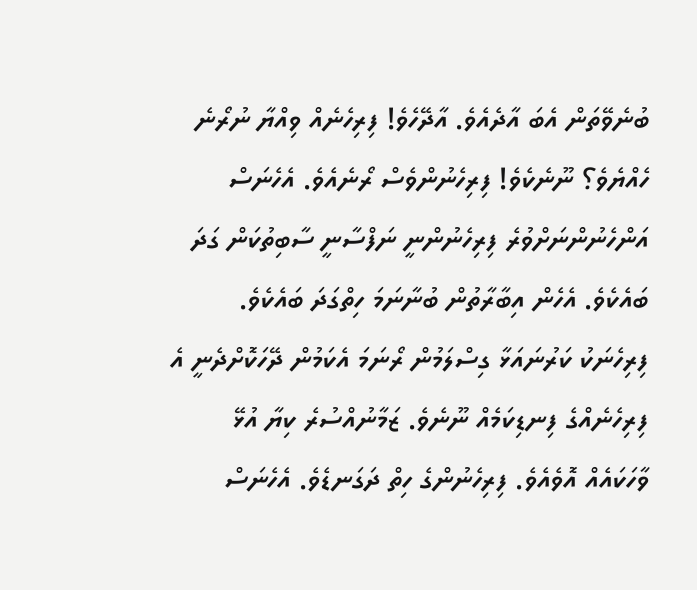ބުނެވޭތަން އެބަ އާދެއެވެ. އާދޭހެވެ! ފިރިހެނެއް ވިއްޔާ ނުރޯނެ ހެއްޔެވެ؟ ނޫނެކެވެ! ފިރިހެނުންވެސް ރޯނެއެވެ. އެހެނަސް އަންހެނުންނަށްވުރެ ފިރިހެނުންނީ ނަފްސާނީ ސާބިތުކަން ގަދަ ބައެކެވެ. އެހެން އިބާރާތުން ބުނާނަމަ ހިތްގަދަ ބައެކެވެ.
ފިރިހެނަކު ކަރުނައަޅާ ގިސްލަމުން ރޯނަމަ އެކަމުން ދޭހަކޮށްދެނީ އެ ފިރިހެނެއްގެ ފިނޑިކަމެއް ނޫނެވެ. ޒަމާނުއްސުރެ ކިޔާ އުޅޭ ވާހަކައެއް އޮވެއެވެ. ފިރިހެނުންގެ ހިތް ދަގަނޑެވެ. އެހެނަސް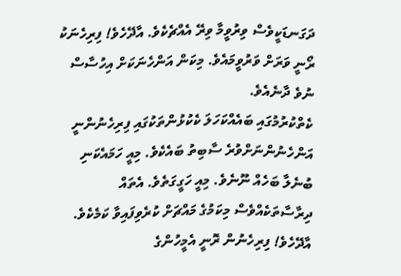ދަގަނޑަކީވެސް ވިރުވީމާ ވިރޭ އެއްޗެކެވެ. އާދޭހެވެ! ފިރިހެނަކު ރޯނީ ވަރަށް ވަރުވީމައެވެ. މިކަން އަންހެނަކަށް އިހުސާސް ނުވެ ދާނެއެވެ.
ކެތްކުރުމުގައި ބައެއްކަހަލަ ކެކުޅުންތަކުގައި ފިރިހެނުންނީ އަންހެނުންނަށްވުރެ ސާބިތު ބައެކެވެ. މިއީ ހަމައެކަނި ބުނެލާ ބަހެއް ނޫނެވެ. މިއީ ހަގީގަތެވެ. އެތައް ދިރާސާތަކެއްވެސް މިކަމުގެ މައްޗަށް ކުރެވިފައިވާ ކަމެކެވެ. އާދޭހެވެ! ފިރިހެނުން ރޮނީ އެމީހުންގެ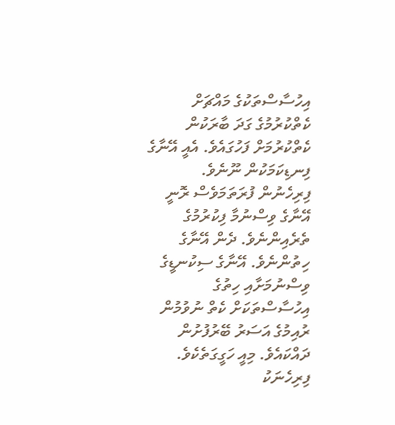އިހުސާސްތަކުގެ މައްޗަށް ކެތްކުރުމުގެ ގަދަ ބާރަކުން ކެތްކުރުމަށް ފަހުގައެވެ. އެއީ އޭނާގެ ފިނޑިކަމަކުން ނޫނެވެ.
ފިރިހެނުން ފުރަތަމަވެސް ރޮނީ އޭނާގެ ވިސްނުމާ ފިކުރުމުގެ ތެރެއިންނެވެ. ދެން އޭނާގެ ހިތުންނެވެ. އޭނާގެ ސިކުނޑީގެ ވިސްނުމަށާއި ހިތުގެ އިހުސާސްތަކަށް ކެތް ނުވުމުން ރުއިމުގެ އަސަރު ބޭރުފުށުން ދައްކައެވެ. މިއީ ހަގީގަތެކެވެ.
ފިރިހެނަކު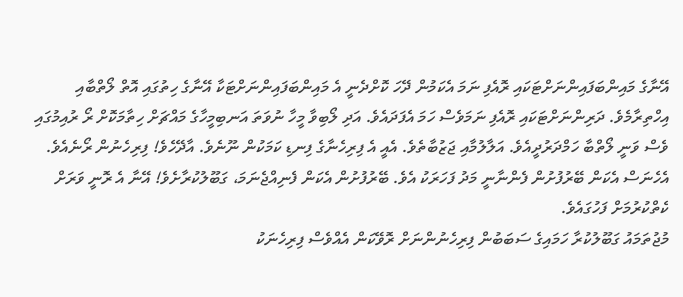އޭނާގެ މައިންބަފައިންނަށްޓަކައި ރޮއެފި ނަމަ އެކަމުން ދޭހަ ކޮށްދެނީ އެ މައިންބަފައިންނަށްޓަކާ އޭނާގެ ހިތުގައި އޮތް ލޯތްބާއި އިހްތިރާމެވެ. ދަރިންނަށްޓަކައި ރޮއެފި ނަމަވެސް ހަމަ އެފަދައެވެ. އަދި ލޯބިވާ މީހާ ނުވަތަ އަނބިމީހާގެ މައްޗަށް ހިތާމަކޮށް ރޯ ރުއިމުގައި ވެސް ވަނީ ލޯތްބާ ހަމްދަރުދީއެވެ. އަލާލުމާއި ޖަޒުބާތެވެ. އެއީ އެ ފިރިހެނާގެ ފިނޑި ކަމަކުން ނޫނެވެ. އާދޭހެވެ! ފިރިހެނުން ރޯނެއެވެ. އެހެނަސް އެކަން ބޭރުފުށުން ފެންނާނީ މަދު ފަހަރަކު އެވެ. ބޭރުފުށުން އެކަން ފެނިއްޖެނަމަ، ގަބޫލުކުރާށެވެ! އޭނާ އެ ރޮނީ ވަރަށް ކެތްކުރުމަށް ފަހުގައެވެ.
މުޖުތަމައު ގަބޫލުކުރާ ހަމައިގެ ސަބަބުން ފިރިހެނުންނަށް ރޮވޭކަން އެއްވެސް ފިރިހެނަކު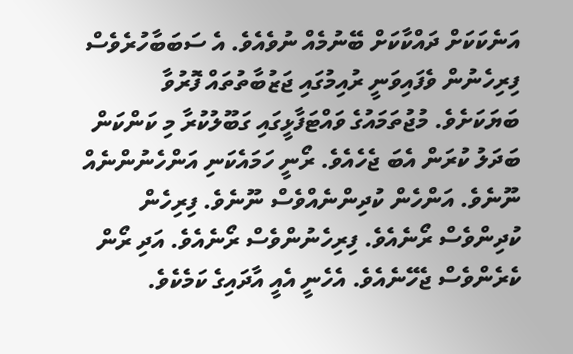އަނެކަކަށް ދައްކާކަށް ބޭނުމެއް ނުވެއެވެ. އެ ސަބަބާހުރެވެސް ފިރިހެނުން ވެފައިވަނީ ރުއިމުގައި ޖަޒުބާތުތައް ފޮރުވާ ބަޔަކަށެވެ. މުޖުތަމައުގެ ވައްޓަފާޅީގައި ގަބޫލުކުރާ މި ކަންކަން ބަދަލު ކުރަން އެބަ ޖެހެއެވެ. ރޯނީ ހަމައެކަނި އަންހެނުންނެއް ނޫނެވެ. އަންހެން ކުދިންނެއްވެސް ނޫނެވެ. ފިރިހެން ކުދިންވެސް ރޯނެއެވެ. ފިރިހެނުންވެސް ރޯނެއެވެ. އަދި ރޯން ކެރެންވެސް ޖެހޭނެއެވެ. އެހެނީ އެއީ އާދައިގެ ކަމެކެވެ.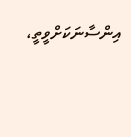އިންސާނަކަށްވީތީ،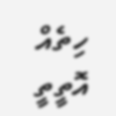ހިތެއް އޮތީތީ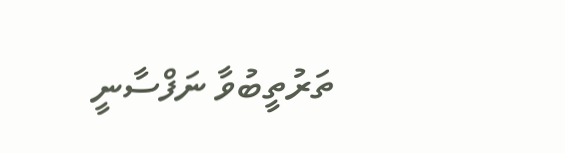ތަރުތީބުވާ ނަފްސާނީ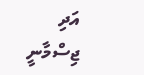އަދި ޖިސްމާނީ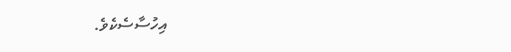އިހުސާސެކެވެ.